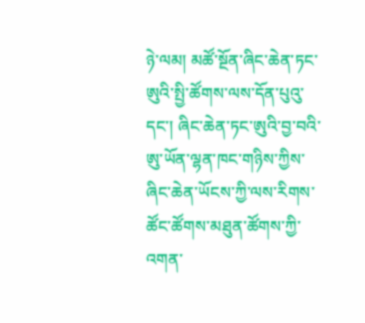ཉེ་ལམ། མཚོ་སྔོན་ཞིང་ཆེན་ཏང་ཨུའི་སྤྱི་ཚོགས་ལས་དོན་པུའུ་དང་། ཞིང་ཆེན་ཏང་ཨུའི་བྱ་བའི་ཨུ་ཡོན་ལྷན་ཁང་གཉིས་ཀྱིས་ཞིང་ཆེན་ཡོངས་ཀྱི་ལས་རིགས་ཚོང་ཚོགས་མཐུན་ཚོགས་ཀྱི་འགན་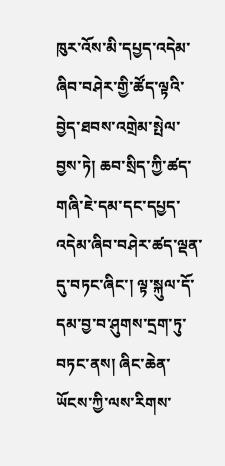ཁུར་འོས་མི་དཔྱད་འདེམ་ཞིབ་བཤེར་གྱི་ཚོད་ལྟའི་བྱེད་ཐབས་འགྲེམ་སྤེལ་བྱས་ཏེ། ཆབ་སྲིད་ཀྱི་ཚད་གཞི་ཇེ་དམ་དང་དཔྱད་འདེམ་ཞིབ་བཤེར་ཚད་ལྡན་དུ་བཏང་ཞིང་། ལྟ་སྐུལ་དོ་དམ་བྱ་བ་ཤུགས་དྲག་ཏུ་བཏང་ནས། ཞིང་ཆེན་ཡོངས་ཀྱི་ལས་རིགས་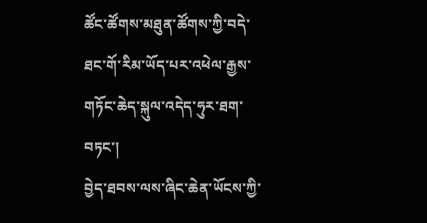ཚོང་ཚོགས་མཐུན་ཚོགས་ཀྱི་བདེ་ཐང་གོ་རིམ་ཡོད་པར་འཕེལ་རྒྱས་གཏོང་ཆེད་སྐུལ་འདེད་ཧུར་ཐག་བཏང་།
བྱེད་ཐབས་ལས་ཞིང་ཆེན་ཡོངས་ཀྱི་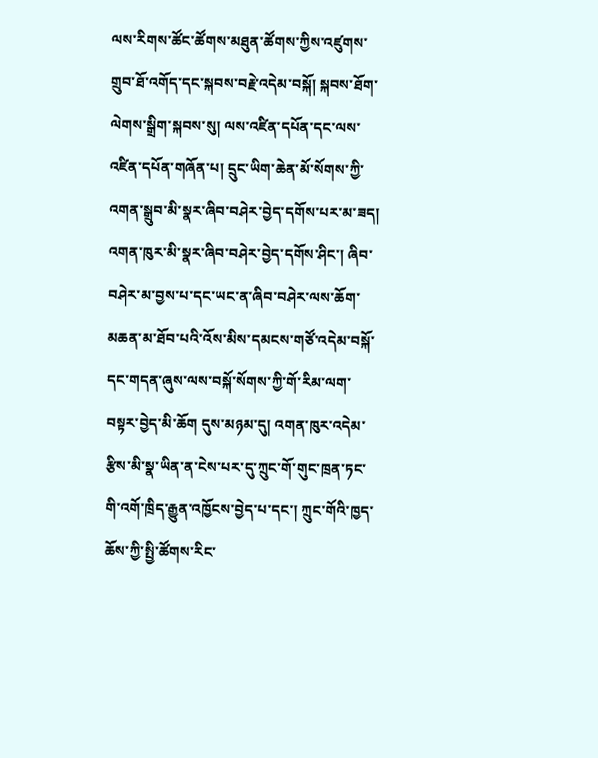ལས་རིགས་ཚོང་ཚོགས་མཐུན་ཚོགས་ཀྱིས་འཛུགས་གྲུབ་ཐོ་འགོད་དང་སྐབས་བརྗེ་འདེམ་བསྐོ། སྐབས་ཐོག་ལེགས་སྒྲིག་སྐབས་སུ། ལས་འཛིན་དཔོན་དང་ལས་འཛིན་དཔོན་གཞོན་པ། དྲུང་ཡིག་ཆེན་མོ་སོགས་ཀྱི་འགན་སྒྲུབ་མི་སྣར་ཞིབ་བཤེར་བྱེད་དགོས་པར་མ་ཟད། འགན་ཁུར་མི་སྣར་ཞིབ་བཤེར་བྱེད་དགོས་ཤིང་། ཞིབ་བཤེར་མ་བྱས་པ་དང་ཡང་ན་ཞིབ་བཤེར་ལས་ཆོག་མཆན་མ་ཐོབ་པའི་འོས་མིས་དམངས་གཙོ་འདེམ་བསྐོ་དང་གདན་ཞུས་ལས་བསྐོ་སོགས་ཀྱི་གོ་རིམ་ལག་བསྟར་བྱེད་མི་ཆོག དུས་མཉམ་དུ། འགན་ཁུར་འདེམ་རྩིས་མི་སྣ་ཡིན་ན་ངེས་པར་དུ་ཀྲུང་གོ་གུང་ཁྲན་ཏང་གི་འགོ་ཁྲིད་རྒྱུན་འཁྱོངས་བྱེད་པ་དང་། ཀྲུང་གོའི་ཁྱད་ཆོས་ཀྱི་སྤྱི་ཚོགས་རིང་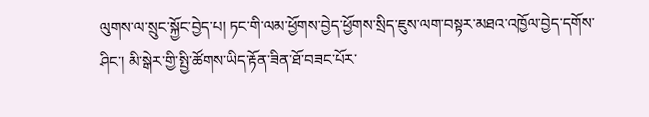ལུགས་ལ་སྲུང་སྐྱོང་བྱེད་པ། ཏང་གི་ལམ་ཕྱོགས་བྱེད་ཕྱོགས་སྲིད་ཇུས་ལག་བསྟར་མཐའ་འཁྱོལ་བྱེད་དགོས་ཤིང་། མི་སྒེར་གྱི་སྤྱི་ཚོགས་ཡིད་རྟོན་ཟིན་ཐོ་བཟང་པོར་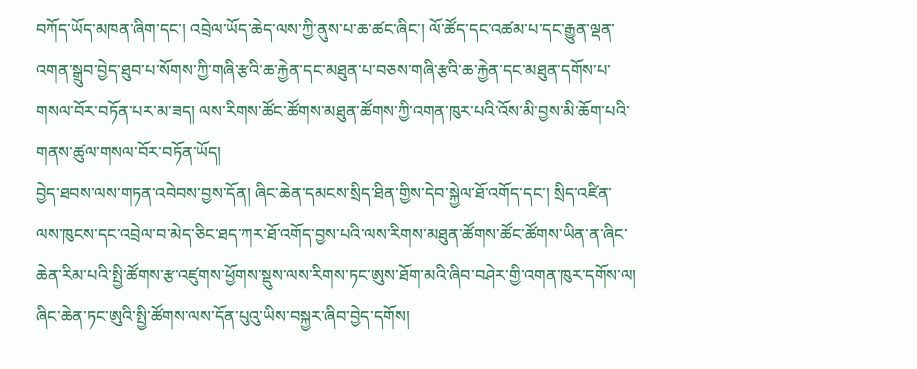བཀོད་ཡོད་མཁན་ཞིག་དང་། འབྲེལ་ཡོད་ཆེད་ལས་ཀྱི་ནུས་པ་ཆ་ཚང་ཞིང་། ལོ་ཚོད་དང་འཚམ་པ་དང་རྒྱུན་ལྡན་འགན་སྒྲུབ་བྱེད་ཐུབ་པ་སོགས་ཀྱི་གཞི་རྩའི་ཆ་རྐྱེན་དང་མཐུན་པ་བཅས་གཞི་རྩའི་ཆ་རྐྱེན་དང་མཐུན་དགོས་པ་གསལ་བོར་བཏོན་པར་མ་ཟད། ལས་རིགས་ཚོང་ཚོགས་མཐུན་ཚོགས་ཀྱི་འགན་ཁུར་པའི་འོས་མི་བྱས་མི་ཆོག་པའི་གནས་ཚུལ་གསལ་བོར་བཏོན་ཡོད།
བྱེད་ཐབས་ལས་གཏན་འབེབས་བྱས་དོན། ཞིང་ཆེན་དམངས་སྲིད་ཐིན་གྱིས་དེབ་སྐྱེལ་ཐོ་འགོད་དང་། སྲིད་འཛིན་ལས་ཁུངས་དང་འབྲེལ་བ་མེད་ཅིང་ཐད་ཀར་ཐོ་འགོད་བྱས་པའི་ལས་རིགས་མཐུན་ཚོགས་ཚོང་ཚོགས་ཡིན་ན་ཞིང་ཆེན་རིམ་པའི་སྤྱི་ཚོགས་རྩ་འཛུགས་ཕྱོགས་སྡུས་ལས་རིགས་ཏང་ཨུས་ཐོག་མའི་ཞིབ་བཤེར་གྱི་འགན་ཁུར་དགོས་ལ། ཞིང་ཆེན་ཏང་ཨུའི་སྤྱི་ཚོགས་ལས་དོན་པུའུ་ཡིས་བསྐྱར་ཞིབ་བྱེད་དགོས།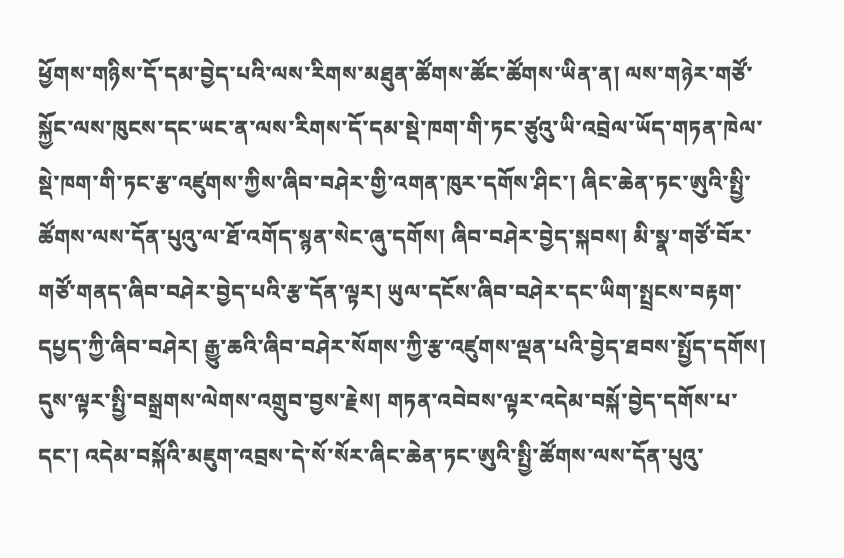ཕྱོགས་གཉིས་དོ་དམ་བྱེད་པའི་ལས་རིགས་མཐུན་ཚོགས་ཚོང་ཚོགས་ཡིན་ན། ལས་གཉེར་གཙོ་སྐྱོང་ལས་ཁུངས་དང་ཡང་ན་ལས་རིགས་དོ་དམ་སྡེ་ཁག་གི་ཏང་ཙུའུ་ཡི་འབྲེལ་ཡོད་གཏན་ཁེལ་སྡེ་ཁག་གི་ཏང་རྩ་འཛུགས་ཀྱིས་ཞིབ་བཤེར་གྱི་འགན་ཁུར་དགོས་ཤིང་། ཞིང་ཆེན་ཏང་ཨུའི་སྤྱི་ཚོགས་ལས་དོན་པུའུ་ལ་ཐོ་འགོད་སྙན་སེང་ཞུ་དགོས། ཞིབ་བཤེར་བྱེད་སྐབས། མི་སྣ་གཙོ་བོར་གཙོ་གནད་ཞིབ་བཤེར་བྱེད་པའི་རྩ་དོན་ལྟར། ཡུལ་དངོས་ཞིབ་བཤེར་དང་ཡིག་སྤྲངས་བརྟག་དཔྱད་ཀྱི་ཞིབ་བཤེར། རྒྱུ་ཆའི་ཞིབ་བཤེར་སོགས་ཀྱི་རྩ་འཛུགས་ལྡན་པའི་བྱེད་ཐབས་སྤྱོད་དགོས། དུས་ལྟར་སྤྱི་བསྒྲགས་ལེགས་འགྲུབ་བྱས་རྗེས། གཏན་འབེབས་ལྟར་འདེམ་བསྐོ་བྱེད་དགོས་པ་དང་། འདེམ་བསྐོའི་མཇུག་འབྲས་དེ་སོ་སོར་ཞིང་ཆེན་ཏང་ཨུའི་སྤྱི་ཚོགས་ལས་དོན་པུའུ་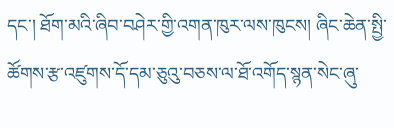དང་། ཐོག་མའི་ཞིབ་བཤེར་གྱི་འགན་ཁུར་ལས་ཁུངས། ཞིང་ཆེན་སྤྱི་ཚོགས་རྩ་འཛུགས་དོ་དམ་ཅུའུ་བཅས་ལ་ཐོ་འགོད་སྙན་སེང་ཞུ་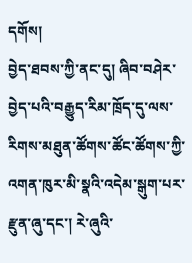དགོས།
བྱེད་ཐབས་ཀྱི་ནང་དུ། ཞིབ་བཤེར་བྱེད་པའི་བརྒྱུད་རིམ་ཁྲོད་དུ་ལས་རིགས་མཐུན་ཚོགས་ཚོང་ཚོགས་ཀྱི་འགན་ཁུར་མི་སྣའི་འདེམ་སྒུག་པར་རྫུན་ཞུ་དང་། རེ་ཞུའི་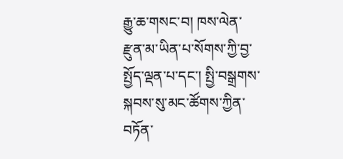རྒྱུ་ཆ་གསང་བ། ཁས་ལེན་རྫུན་མ་ཡིན་པ་སོགས་ཀྱི་བྱ་སྤྱོད་ལྡན་པ་དང་། སྤྱི་བསྒྲགས་སྐབས་སུ་མང་ཚོགས་ཀྱིན་བཏོན་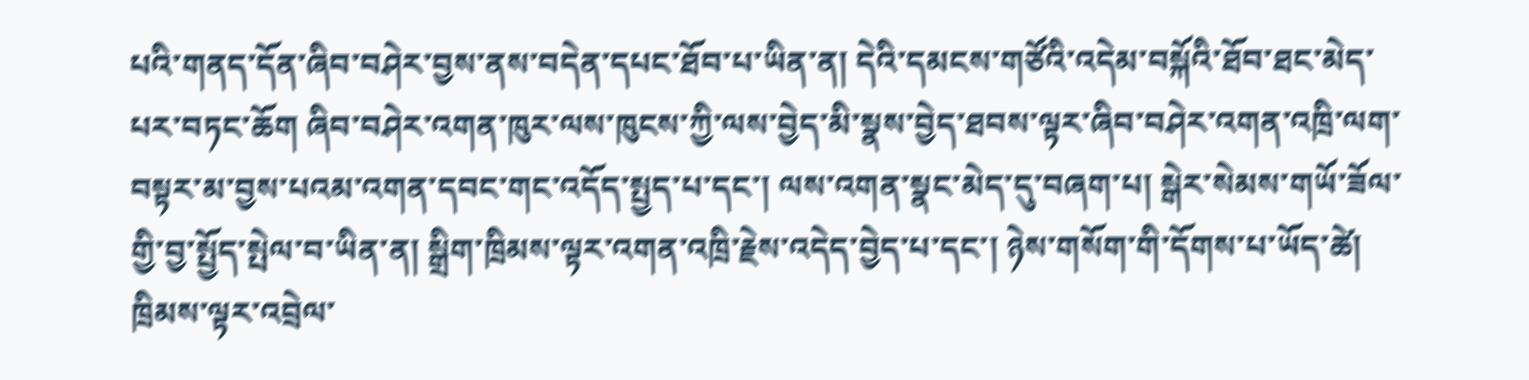པའི་གནད་དོན་ཞིབ་བཤེར་བྱས་ནས་བདེན་དཔང་ཐོབ་པ་ཡིན་ན། དེའི་དམངས་གཙོའི་འདེམ་བསྐོའི་ཐོབ་ཐང་མེད་པར་བཏང་ཆོག ཞིབ་བཤེར་འགན་ཁུར་ལས་ཁུངས་ཀྱི་ལས་བྱེད་མི་སྣས་བྱེད་ཐབས་ལྟར་ཞིབ་བཤེར་འགན་འཁྲི་ལག་བསྟར་མ་བྱས་པའམ་འགན་དབང་གང་འདོད་སྤྱད་པ་དང་། ལས་འགན་སྣང་མེད་དུ་བཞག་པ། སྒེར་སེམས་གཡོ་ཟོལ་གྱི་བྱ་སྤྱོད་སྤེལ་བ་ཡིན་ན། སྒྲིག་ཁྲིམས་ལྟར་འགན་འཁྲི་རྗེས་འདེད་བྱེད་པ་དང་། ཉེས་གསོག་གི་དོགས་པ་ཡོད་ཚེ། ཁྲིམས་ལྟར་འབྲེལ་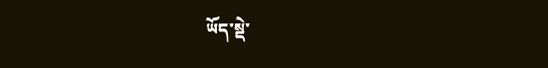ཡོད་སྡེ་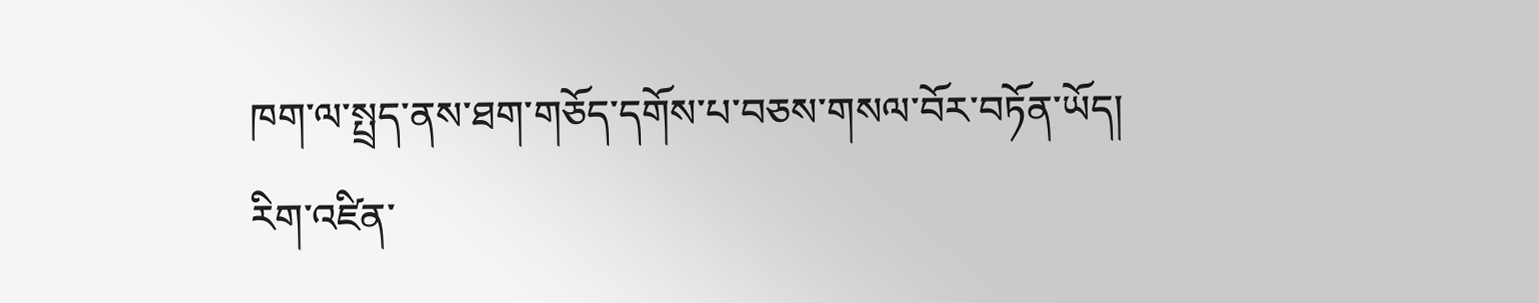ཁག་ལ་སྤྲད་ནས་ཐག་གཅོད་དགོས་པ་བཅས་གསལ་བོར་བཏོན་ཡོད།
རིག་འཛིན་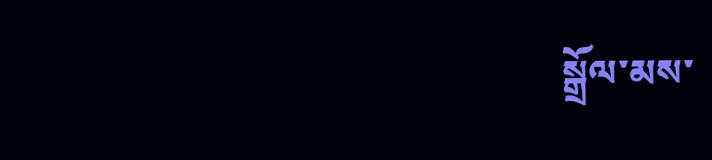སྒྲོལ་མས་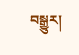བསྒྱུར།